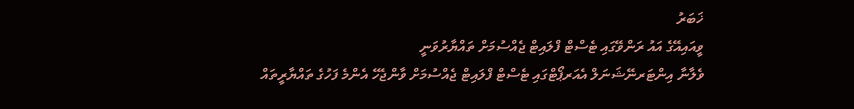ޚަބަރު
ވީއައިއޭގެ އައު ރަންވޭގައި ޓެސްޓް ފްލައިޓް ޖެއްސުމަށް ތައްޔާރުވަނީ
ވެލާނާ އިންޓަރނޭޝަނަލް އެއަރޕޯޓްގައި ޓެސްޓް ފްލައިޓް ޖެއްސުމަށް ވާންޖެހޭ އެންމެ ފަހުގެ ތައްޔާރީތައް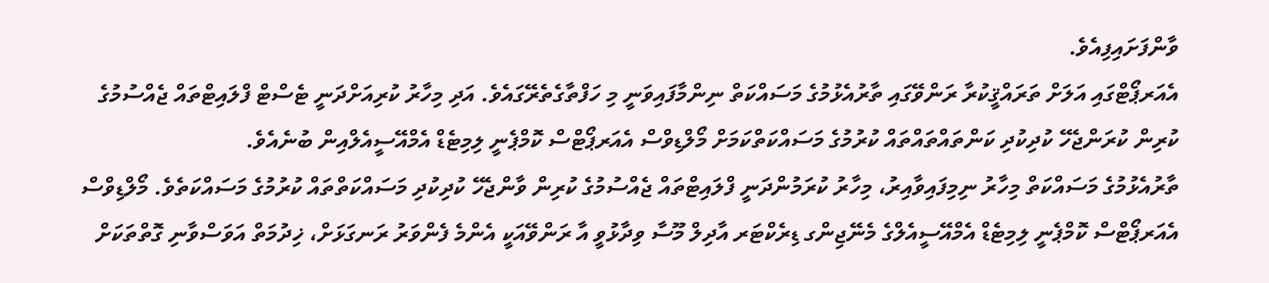ވާންފަށައިފިއެވެ.
އެއަރޕޯޓްގައި އަލަށް ތަރައްޤީކުރާ ރަންވޭގައި ތާރުއެޅުމުގެ މަސައްކަތް ނިންމާފައިވަނީ މި ހަފްތާގެތެރޭގައެވެ. އަދި މިހާރު ކުރިއަށްދަނީ ޓެސްޓް ފްލައިޓްތައް ޖެއްސުމުގެ ކުރިން ކުރަންޖެހޭ ކުދިކުދި ކަންތައްތައްތައް ކުރުމުގެ މަސައްކަތްކަމަށް މޯލްޑިވްސް އެއަރޕޯޓްސް ކޮމްޕެނީ ލިމިޓެޑް އެމްއޭސީއެލްއިން ބުނެއެވެ.
ތާރުއެޅުމުގެ މަސައްކަތް މިހާރު ނިމިފައިވާއިރު، މިހާރު ކުރަމުންދަނީ ފްލައިޓްތައް ޖެއްސުމުގެ ކުރިން ވާންޖެހޭ ކުދިކުދި މަސައްކަތްތައް ކުރުމުގެ މަސައްކަތެވެ. މޯލްޑިވްސް އެއަރޕޯޓްސް ކޮމްޕެނީ ލިމިޓެޑް އެމްއޭސީއެލްގެ މެނޭޖިންގ ޑިރެކްޓަރ އާދިލް މޫސާ ވިދާޅުވީ އާ ރަންވޭއަކީ އެންމެ ފެންވަރު ރަނގަޅަށް، ޚިދުމަތް އަވަސްވާނި ގޮތްތަކަށް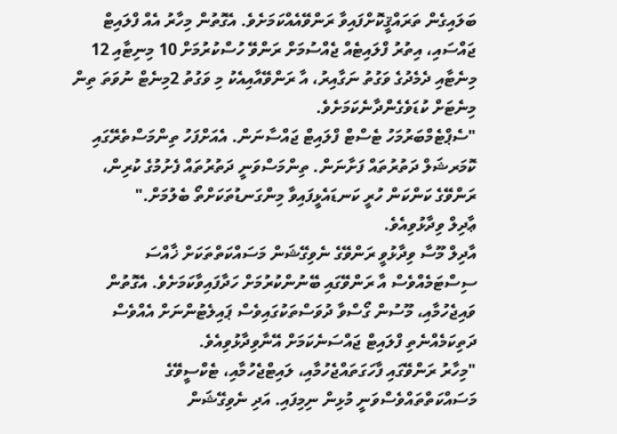ބަލައިގެން ތަރައްޤީކޮށްފައިވާ ރަންވޭއެއްކަމަށެވެ. އެގޮތުން މިހާރު އެއް ފްލައިޓް ޖައްސައި، އިތުރު ފްލައިޓެއް ޖެއްސުމަށް ރަންވޭ ހުސްކުރުމަށް 10 މިނިޓާއި 12 މިނެޓާއި ދެމެދުގެ ވަގުތު ނަގާއިރު، އާ ރަންވޭއާއިއެކު މި ވަގުތު 2މިނެޓް ނުވަތަ ތިން މިނެޓަށް ކުޑަވެގެންދާނެކަމަށެވެ.
"ސެޕްޓެމްބަރުމަހު ޓެސްޓް ފްލައިޓް ޖައްސާނަން. އެއަށްފަހު ތިންމަސްތެރޭގައި ކޮމަރޝަލް ދަތުރުތައް ފަށާނަން. ތިންމަސްވަނީ ދަތުރުތައް ފެށުމުގެ ކުރިން، ރަންވޭގެ ކަންކަން ހުރީ ކަނޑައެޅީފައިވާ މިންގަނޑުތަކަށްތޯ ބެލުމަށް."
ޢާދިލް ވިދާޅުވިއެވެ.
އާދިލް މޫސާ ވިދާޅުވީ ރަންވޭގެ ނެވިގޭޝަން މަސައްކަތްތަކަށް ޚާއްސަ ސިސްޓަމެއްވެސް އާ ރަންވޭގައި ބޭނުންކުރުމަށް ހަދާފައިވާކަމަށެވެ. އެގޮތުން ވައިޖެހުމާއި، މޫސުން ގޯސްވާ ދުވަސްތަކުގައިވެސް ޕައިލެޓުންނަށް އެއްވެސް ދަތިކަމެއްނެތި ފްލައިޓް ޖައްސަނެކަމަށް އޭނާވިދާޅުވިއެވެ.
"މިހާރު ރަންވޭގައި ފާހަގަތައްޖެހުމާއި، ލައިޓްޖެހުމާއި، ޓެކްސީވޭގެ މަސައްކަތްތައްވެސްވަނީ މުޅިން ނިމިފައި. އަދި ނެވިގޭޝަން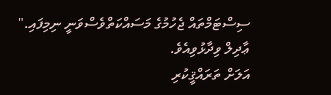ސިސްޓަމްތައް ޖެހުމުގެ މަސައްކަތްވެސްވަނީ ނިމިފައި."
ޢާދިލް ވިދާޅުވިއެވެ.
އަލަށް ތަރައްޤީކުރި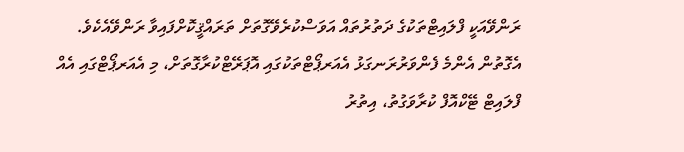ރަންވޭއަކީ ފްލައިޓްތަކުގެ ދަތުރުތައް އަވަސްކުރެވޭގޮތަށް ތަރައްޤީކޮށްފައިވާ ރަންވޭއެކެވެ. އެގޮތުން އެންމެ ފެންވަރުރަނގަޅު އެއަރޕޯޓްތަކުގައި އޮޕަރޭޓްކުރާގޮތަށް، މި އެއަރޕޯޓްގައި އެއް ފްލައިޓް ޓޭކްއޮފް ކުރާވަގުތު، އިތުރު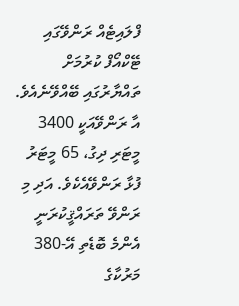ފްލައިޓެއް ރަންވޭގައި ޓޭކްއޯފް ކުރުމަށް ތައްޔާރުގައި ބޭއްވޭނެއެވެ.
އާ ރަންވޭއަކީ 3400 މީޓަރި ދިގު، 65 މީޓަރު ފުޅާ ރަންވޭއެކެވެ. އަދި މި ރަންވޭ ތަރައްޤީކުރަނީ އެންމެ ބޮޑެތި އޭ-380 މަރުކާގެ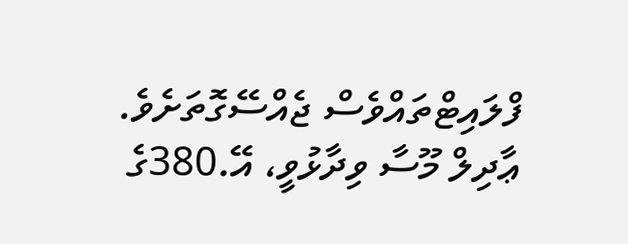ފްލައިޓްތައްވެސް ޖެއްސޭގޮތަށެވެ. ޢާދިލް މޫސާ ވިދާޅުވީ، އޭ.380ގެ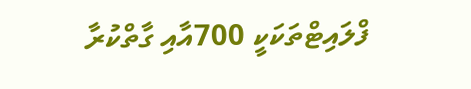ފްލައިޓްތަކަކީ 700އާއި ގާތްކުރާ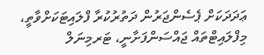ޢަދަދަކަށް ޕެސެންޖަރުން ދަތުރުކުރާ ފްލައިޓަކަށްވާތީ، މިފްލައިޓްތައް ޖައްސަންފަށާނީ، ޓަރމިނަލް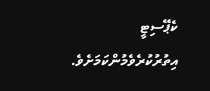ކެޕޭސިޓީ އިތުރުކުރެވެމުންކަމަށެވެ.